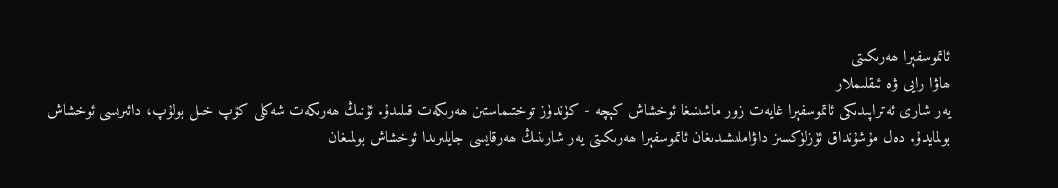ئاتموسفېرا ھەرىكىتى
ھاۋا رايى ۋە ئىقلىملار
يەر شارى ئەتراپىدىكى ئاتموسفېرا غايەت زور ماشىنىغا ئوخشاش كېچە - كۈندۈز توختىماستىن ھەرىكەت قىلىدۇ. ئۇنىڭ ھەرىكەت شەكلى كۆپ خىل بولۇپ، دائىرىسى ئوخشاش بولمايدۇ. دەل مۇشۇنداق ئۈزلۈكسىز داۋاملىشىدىغان ئاتموسفېرا ھەرىكىتى يەر شارىنىڭ ھەرقايسى جايلىرىدا ئوخشاش بولمىغان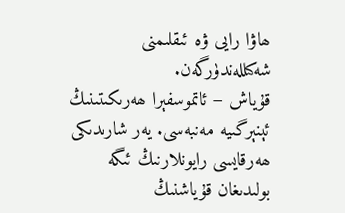ھاۋا رايى ۋە ئىقلىمنى شەكىللەندۈرگەن.
قۇياش − ئاتموسفېرا ھەرىكىتىنىڭ ئېنېرگىيە مەنبەسى. يەر شارىدىكى ھەرقايسى رايونلارنىڭ ئىگە بولىدىغان قۇياشنىڭ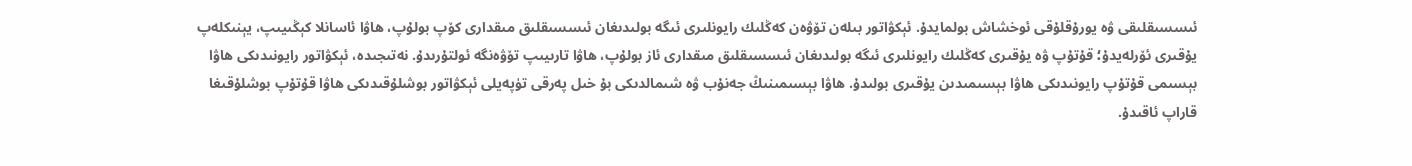ئىسسىقلىقى ۋە يورۇقلۇقى ئوخشاش بولمايدۇ. ئېكۋاتور بىلەن تۆۋەن كەڭلىك رايونلىرى ئىگە بولىدىغان ئىسسىقلىق مىقدارى كۆپ بولۇپ، ھاۋا ئاسانلا كېڭىيىپ، يېنىكلەپ يۇقىرى ئۆرلەيدۇ؛ قۇتۇپ ۋە يۇقىرى كەڭلىك رايونلىرى ئىگە بولىدىغان ئىسسىقلىق مىقدارى ئاز بولۇپ، ھاۋا تارىيىپ تۆۋەنگە ئولتۇرىدۇ. نەتىجىدە، ئېكۋاتور رايونىدىكى ھاۋا بېسىمى قۇتۇپ رايونىدىكى ھاۋا بېسىمىدىن يۇقىرى بولىدۇ. ھاۋا بېسىمىنىڭ جەنۇب ۋە شىمالدىكى بۇ خىل پەرقى تۈپەيلى ئېكۋاتور بوشلۇقىدىكى ھاۋا قۇتۇپ بوشلۇقىغا قاراپ ئاقىدۇ.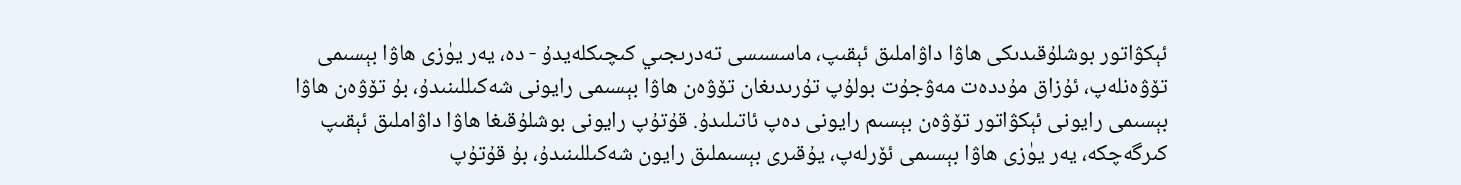ئېكۋاتور بوشلۇقىدىكى ھاۋا داۋاملىق ئېقىپ، ماسسىسى تەدرىجىي كىچىكلەيدۇ - دە، يەر يۈزى ھاۋا بېسىمى تۆۋەنلەپ، ئۇزاق مۇددەت مەۋجۇت بولۇپ تۇرىدىغان تۆۋەن ھاۋا بېسىمى رايونى شەكىللىنىدۇ، بۇ تۆۋەن ھاۋا بېسىمى رايونى ئېكۋاتور تۆۋەن بېسىم رايونى دەپ ئاتىلىدۇ. قۇتۇپ رايونى بوشلۇقىغا ھاۋا داۋاملىق ئېقىپ كىرگەچكە، يەر يۈزى ھاۋا بېسىمى ئۆرلەپ، يۇقىرى بېسىملىق رايون شەكىللىنىدۇ، بۇ قۇتۇپ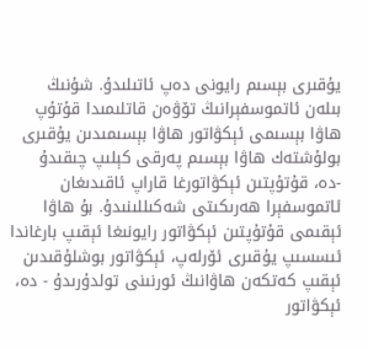يۇقىرى بېسىم رايونى دەپ ئاتىلىدۇ. شۇنىڭ بىلەن ئاتموسفېرانىڭ تۆۋەن قاتلىمىدا قۇتۇپ ھاۋا بېسىمى ئېكۋاتور ھاۋا بېسىمىدىن يۇقىرى بولۇشتەك ھاۋا بېسىم پەرقى كېلىپ چىقىدۇ -دە، قۇتۇپتىن ئېكۋاتورغا قاراپ ئاقىدىغان ئاتموسفېرا ھەرىكىتى شەكىللىنىدۇ. بۇ ھاۋا ئېقىمى قۇتۇپتىن ئېكۋاتور رايونىغا ئېقىپ بارغاندا ئىسسىپ يۇقىرى ئۆرلەپ، ئېكۋاتور بوشلۇقىدىن ئېقىپ كەتكەن ھاۋانىڭ ئورنىنى تولدۇرىدۇ - دە، ئېكۋاتور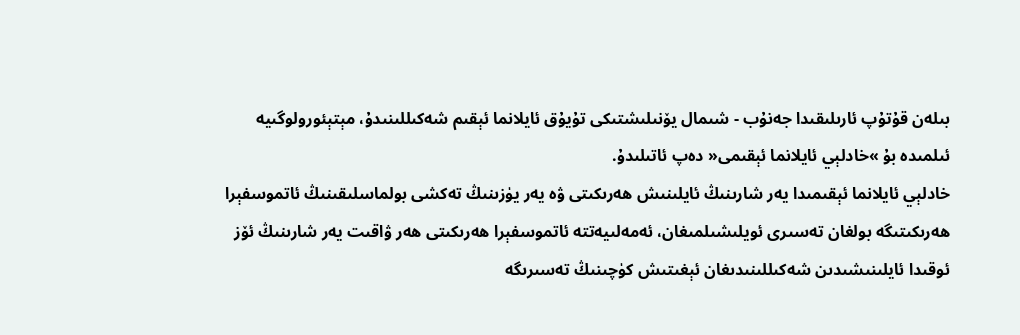بىلەن قۇتۇپ ئارىلىقىدا جەنۇب - شىمال يۆنىلىشتىكى تۇيۇق ئايلانما ئېقىم شەكىللىنىدۇ، مېتېئورولوگىيە ئىلمىدە بۇ »خادلېي ئايلانما ئېقىمى« دەپ ئاتىلىدۇ.
خادلېي ئايلانما ئېقىمىدا يەر شارىنىڭ ئايلىنىش ھەرىكىتى ۋە يەر يۈزىنىڭ تەكشى بولماسلىقىنىڭ ئاتموسفېرا ھەرىكىتىگە بولغان تەسىرى ئويلىشىلمىغان، ئەمەلىيەتتە ئاتموسفېرا ھەرىكىتى ھەر ۋاقىت يەر شارىنىڭ ئۆز ئوقىدا ئايلىنىشىدىن شەكىللىنىدىغان ئېغىتىش كۈچىنىڭ تەسىرىگە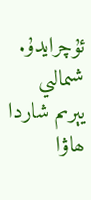ئۇچرايدۇ. شىمالىي يېرىم شاردا ھاۋا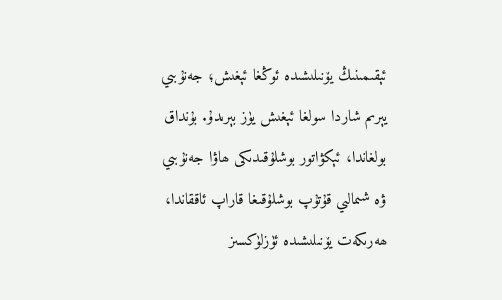ئېقىمىنىڭ يۆنىلىشىدە ئوڭغا ئېغىش؛ جەنۇبىي يېرىم شاردا سولغا ئېغىش يۈز بېرىدۇ. بۇنداق بولغاندا، ئېكۋاتور بوشلۇقىدىكى ھاۋا جەنۇبىي ۋە شىمالىي قۇتۇپ بوشلۇقىغا قاراپ ئاققاندا، ھەرىكەت يۆنىلىشىدە ئۈزلۈكسىز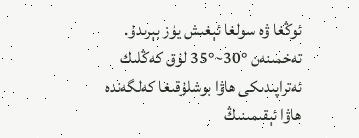ئوڭغا ۋە سولغا ئېغىش يۈز بېرىدۇ. تەخمىنەن °30~°35 لۇق كەڭلىك ئەتراپىدىكى ھاۋا بوشلۇقىغا كەلگەندە ھاۋا ئېقىمىنىڭ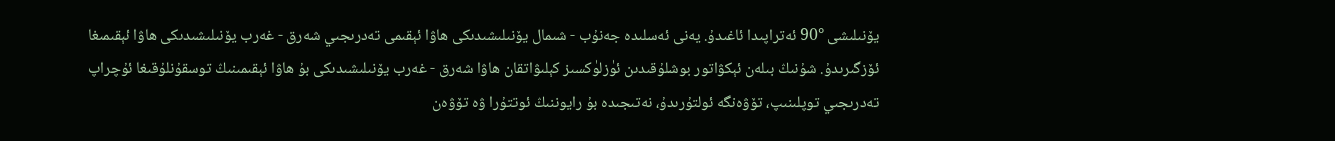يۆنىلىشى °90 ئەتراپىدا ئاغىدۇ. يەنى ئەسلىدە جەنۇب - شىمال يۆنىلىشىدىكى ھاۋا ئېقىمى تەدرىجىي شەرق - غەرب يۆنىلىشىدىكى ھاۋا ئېقىمىغا ئۆزگىرىدۇ. شۇنىڭ بىلەن ئېكۋاتور بوشلۇقىدىن ئۈزلۈكسىز كېلىۋاتقان ھاۋا شەرق - غەرب يۆنىلىشىدىكى بۇ ھاۋا ئېقىمىنىڭ توسقۇنلۇقىغا ئۇچراپ تەدرىجىي توپلىنىپ، تۆۋەنگە ئولتۇرىدۇ، نەتىجىدە بۇ رايوننىڭ ئوتتۇرا ۋە تۆۋەن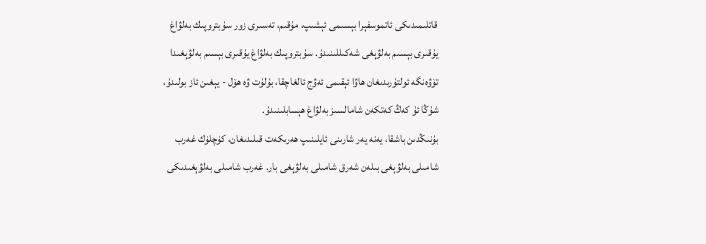قاتلىمىدىكى ئاتموسفېرا بېسىمى ئېشىپ، مۇقىم، تەسىرى زور سۇبتروپىك بەلۋاغ يۇقىرى بېسىم بەلۋېغى شەكىللىنىدۇ. سۇبتروپىك بەلۋاغ يۇقىرى بېسىم بەلۋېغىدا تۆۋەنگە ئولتۇرىدىغان ھاۋا ئېقىمى ئەۋج ئالغاچقا، بۇلۇت ۋە ھۆل - يېغىن ئاز بولىدۇ، شۇڭا ئۇ كەڭ كەتكەن شامالسىز بەلۋاغ ھېسابلىنىدۇ.
بۇنىڭدىن باشقا، يەنە يەر شارىنى ئايلىنىپ ھەرىكەت قىلىدىغان، كۈچلۈك غەرب شامىلى بەلۋېغى بىلەن شەرق شامىلى بەلۋېغى بار. غەرب شامىلى بەلۋېغىدىكى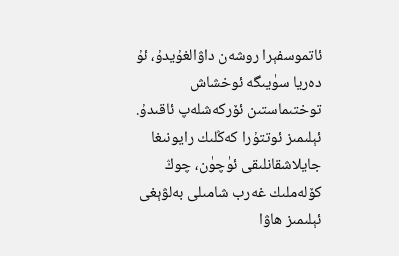ئاتموسفېرا روشەن داۋالغۇيدۇ، ئۇ دەريا سۈيىگە ئوخشاش توختىماستىن ئۆركەشلەپ ئاقىدۇ. ئېلىمىز ئوتتۇرا كەڭلىك رايونىغا جايلاشقانلىقى ئۈچۈن، چوڭ كۆلەملىك غەرب شامىلى بەلۋېغى ئېلىمىز ھاۋا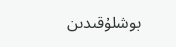بوشلۇقىدىن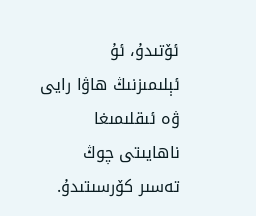ئۆتىدۇ، ئۇ ئېلىمىزنىڭ ھاۋا رايى ۋە ئىقلىمىغا ناھايىتى چوڭ تەسىر كۆرسىتىدۇ.